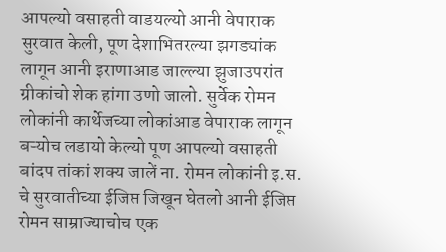आपल्यो वसाहती वाडयल्यो आनी वेपाराक सुरवात केली, पूण देशाभितरल्या झगड्यांक लागून आनी इराणाआड जाल्ल्या झुजाउपरांत ग्रीकांचो शेक हांगा उणो जालो. सुर्वेक रोमन लोकांनी कार्थेजच्या लोकांआड वेपाराक लागून बऱ्योच लडायो केल्यो पूण आपल्यो वसाहती बांदप तांकां शक्य जालें ना. रोमन लोकांनी इ.स. चे सुरवातीच्या ईजिप्त जिखून घेतलो आनी ईजिप्त रोमन साम्राज्याचोच एक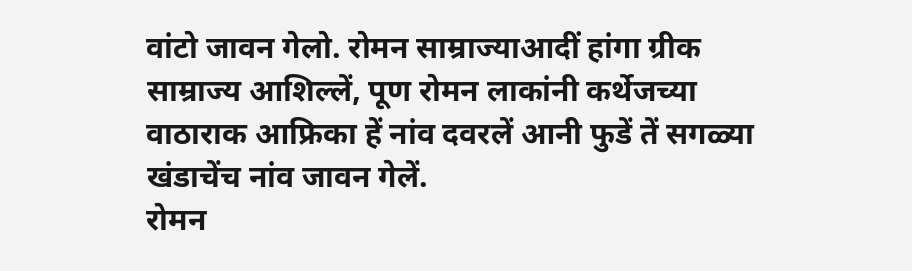वांटो जावन गेलो. रोमन साम्राज्याआदीं हांगा ग्रीक साम्राज्य आशिल्लें, पूण रोमन लाकांनी कर्थेजच्या वाठाराक आफ्रिका हें नांव दवरलें आनी फुडें तें सगळ्या खंडाचेंच नांव जावन गेलें.
रोमन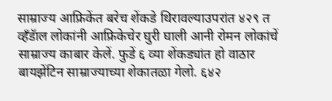साम्राज्य आफ्रिकेंत बरेच शेंकडे थिरावल्याउपरांत ४२९ त व्हँडॅाल लोकांनी आफ्रिकेचेर घुरी घाली आनी रोमन लोकांचें साम्राज्य काबार केलें. फुडें ६ व्या शेंकड्यांत हो वाठार बायझेंटिन साम्राज्याच्या शेकातळा गेलो. ६४२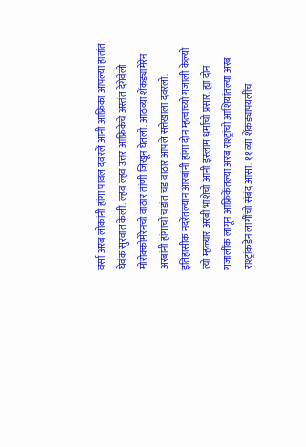वर्सा अरब लोकांनी हांगा पावल दवरलें आनी आफ्रिका आपल्या हातांत घेवंक सुरवात केली. ल्हव ल्हव उत्तर आफ्रिकेचे अस्तंत देगेवेलो मोरोक्कोमेरेनचो वाठार तांणी जिखून घेतलो. आठव्या शेंकड्यामेरेन अरबांनी हांगाचो चडांत चड वाठार आपले सत्तेखाला दवरलो.
इतिहासीक नदरेंतल्यान आरबांनी हांगा दोन म्हत्वाच्यो गजाली केल्यो त्यो म्हळ्यार अरबी भाशेचो आनी इस्लाम धर्माचो प्रसार. ह्या दोन गजालींक लागून आफ्रिकेंतल्या अरब राश्ट्रांचो आशियांतल्या अरब राश्ट्रांकडेन लागींचो संबंद आसा. ११ व्या शेंकड्यापयलींच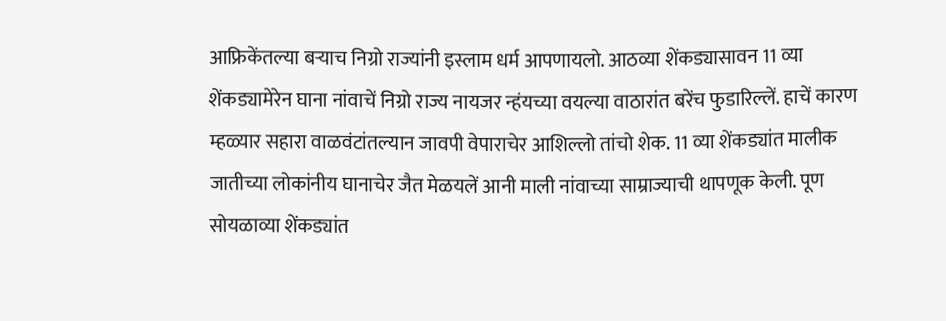आफ्रिकेंतल्या बऱ्याच निग्रो राज्यांनी इस्लाम धर्म आपणायलो. आठव्या शेंकड्यासावन 11 व्या शेंकड्यामेरेन घाना नांवाचें निग्रो राज्य नायजर न्हंयच्या वयल्या वाठारांत बरेंच फुडारिल्लें. हाचें कारण म्हळ्यार सहारा वाळवंटांतल्यान जावपी वेपाराचेर आशिल्लो तांचो शेक. 11 व्या शेंकड्यांत मालीक जातीच्या लोकांनीय घानाचेर जैत मेळयलें आनी माली नांवाच्या साम्राज्याची थापणूक केली. पूण सोयळाव्या शेंकड्यांत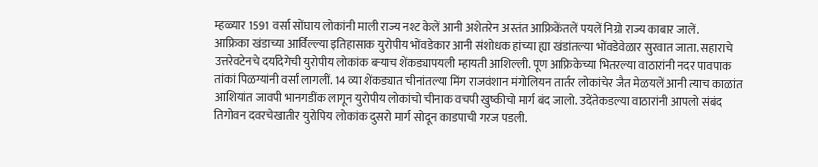म्हळ्यार 1591 वर्सा सोंघाय लोकांनी माली राज्य नश्ट केलें आनी अशेतरेन अस्तंत आफ्रिकेंतलें पयलें निग्रो राज्य काबार जालें.
आफ्रिका खंडाच्या आर्विल्ल्या इतिहासाक युरोपीय भोंवडेकार आनी संशोधक हांच्या ह्या खंडांतल्या भोंवडेवेळार सुरवात जाता. सहाराचे उत्तरेवटेनचे दर्यादेगेची युरोपीय लोकांक बऱ्याच शेंकड्यापयली म्हायती आशिल्ली. पूण आफ्रिकेच्या भितरल्या वाठारांनी नदर पावपाक तांकां पिळग्यांनी वर्सां लागलीं. 14 व्या शेंकड्यात चीनांतल्या मिंग राजवंशान मंगोलियन तार्तर लोकांचेर जैत मेळयलें आनी त्याच काळांत आशियांत जावपी भानगडींक लागून युरोपीय लोकांचो चीनाक वचपी खुष्कीचो मार्ग बंद जालो. उदेंतेकडल्या वाठारांनी आपलो संबंद तिगोवन दवरचेखातीर युरोपिय लोकांक दुसरो मार्ग सोदून काडपाची गरज पडली.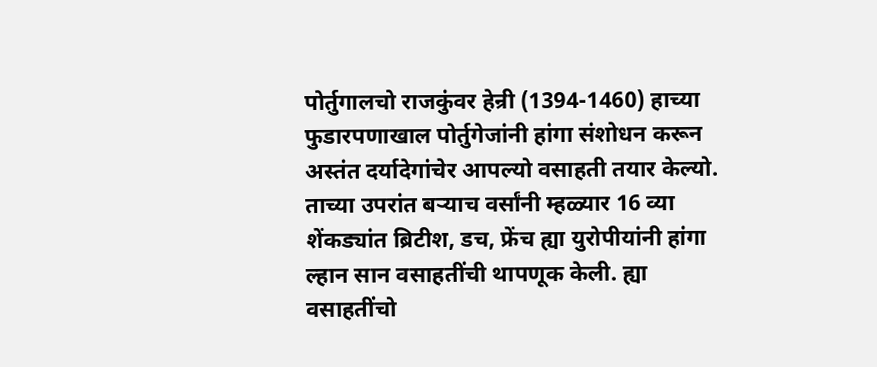पोर्तुगालचो राजकुंवर हेन्री (1394-1460) हाच्या फुडारपणाखाल पोर्तुगेजांनी हांगा संशोधन करून अस्तंत दर्यादेगांचेर आपल्यो वसाहती तयार केल्यो. ताच्या उपरांत बऱ्याच वर्सांनी म्हळ्यार 16 व्या शेंकड्यांत ब्रिटीश, डच, फ्रेंच ह्या युरोपीयांनी हांगा ल्हान सान वसाहतींची थापणूक केली. ह्या वसाहतींचो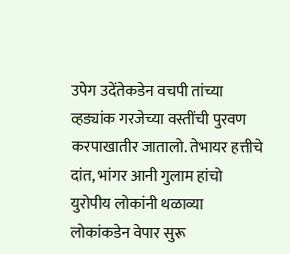उपेग उदेंतेकडेन वचपी तांच्या व्हड्यांक गरजेच्या वस्तींची पुरवण करपाखातीर जातालो. तेभायर हत्तीचे दांत, भांगर आनी गुलाम हांचो युरोपीय लोकांनी थळाव्या लोकांकडेन वेपार सुरू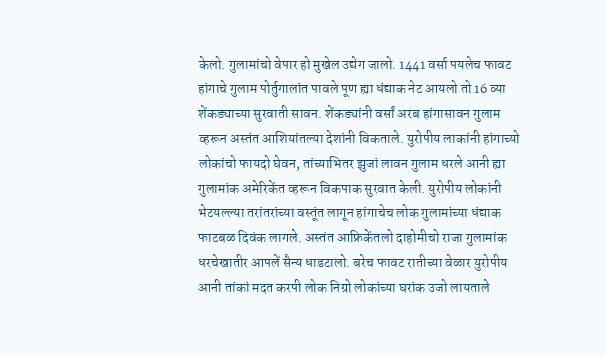केलो. गुलामांचो वेपार हो मुखेल उद्येग जालो. 1441 वर्सा पयलेच फावट हांगाचे गुलाम पोर्तुगालांत पावले पूण ह्या धंद्याक नेट आयलो तो 16 व्या शेंकड्याच्या सुरवाती सावन. शेंकड्यांनी वर्सां अरब हांगासावन गुलाम व्हरून अस्तंत आशियांतल्या देशांनी विकताले. युरोपीय लाकांनी हांगाच्यो लोकांचो फायदो घेवन, तांच्याभितर झुजां लावन गुलाम धरले आनी ह्या गुलामांक अमेरिकेंत व्हरून विकपाक सुरवात केली. युरोपीय लोकांनी भेटयल्ल्या तरांतरांच्या वस्तूंत लागून हांगाचेच लोक गुलामांच्या धंद्याक फाटबळ दिवंक लागले. अस्तंत आफ्रिकेंतलो दाहोमीचो राजा गुलामांक धरचेखातीर आपलें सैन्य धाडटालो. बरेच फावट रातीच्या वेळार युरोपीय आनी तांकां मदत करपी लोक निग्रो लोकांच्या घरांक उजो लायताले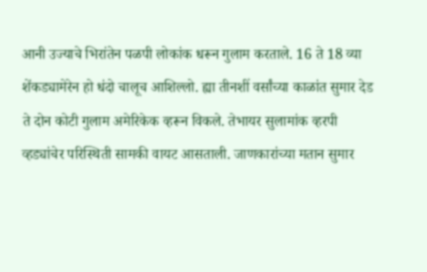आनी उज्याचे भिरांतेन पळपी लोकांक धरून गुलाम करताले. 16 ते 18 व्या शेंकड्यामेरेन हो धंदो चालूच आशिल्लो. ह्या तीनशीं वर्सांच्या काळांत सुमार देड ते दोन कोटी गुलाम अमेरिकेक व्हरून विकले. तेभायर सुलामांक व्हरपी व्हड्यांचेर परिस्थिती सामकी वायट आसताली. जाणकारांच्या मतान सुमार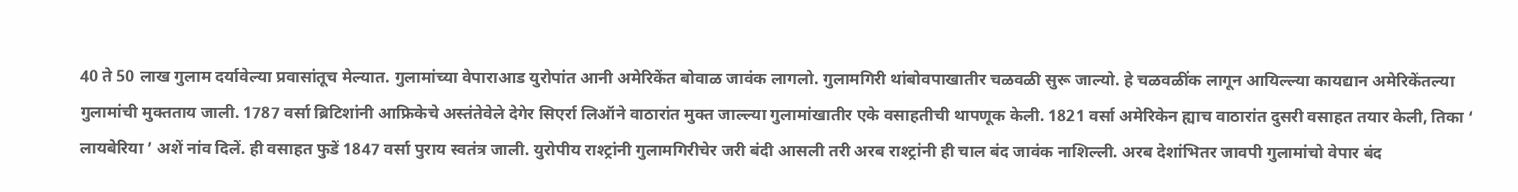40 ते 50 लाख गुलाम दर्यावेल्या प्रवासांतूच मेल्यात. गुलामांच्या वेपाराआड युरोपांत आनी अमेरिकेंत बोवाळ जावंक लागलो. गुलामगिरी थांबोवपाखातीर चळवळी सुरू जाल्यो. हे चळवळींक लागून आयिल्ल्या कायद्यान अमेरिकेंतल्या गुलामांची मुक्तताय जाली. 1787 वर्सा ब्रिटिशांनी आफ्रिकेचे अस्तंतेवेले देगेर सिएर्रा लिऑने वाठारांत मुक्त जाल्ल्या गुलामांखातीर एके वसाहतीची थापणूक केली. 1821 वर्सा अमेरिकेन ह्याच वाठारांत दुसरी वसाहत तयार केली, तिका ‘ लायबेरिया ’ अशें नांव दिलें. ही वसाहत फुडें 1847 वर्सा पुराय स्वतंत्र जाली. युरोपीय राश्ट्रांनी गुलामगिरीचेर जरी बंदी आसली तरी अरब राश्ट्रांनी ही चाल बंद जावंक नाशिल्ली. अरब देशांभितर जावपी गुलामांचो वेपार बंद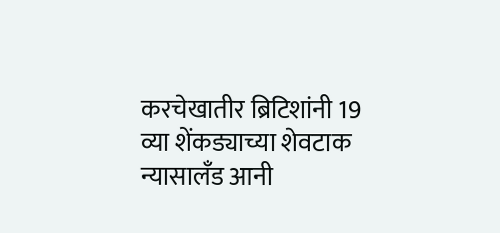करचेखातीर ब्रिटिशांनी 19 व्या शेंकड्याच्या शेवटाक न्यासालँड आनी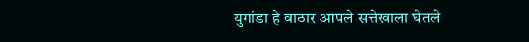युगांडा हे वाठार आपले सत्तेखाला घेतले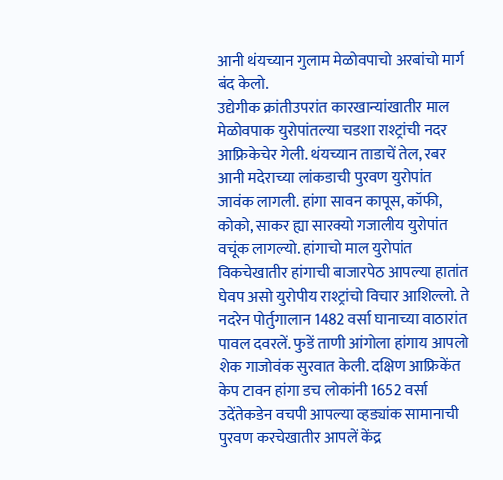आनी थंयच्यान गुलाम मेळोवपाचो अरबांचो मार्ग बंद केलो.
उद्येगीक क्रांतीउपरांत कारखान्यांखातीर माल मेळोवपाक युरोपांतल्या चडशा राश्ट्रांची नदर आफ्रिकेचेर गेली. थंयच्यान ताडाचें तेल, रबर आनी मदेराच्या लांकडाची पुरवण युरोपांत जावंक लागली. हांगा सावन कापूस, कॉफी, कोको, साकर ह्या सारक्यो गजालीय युरोपांत वचूंक लागल्यो. हांगाचो माल युरोपांत विकचेखातीर हांगाची बाजारपेठ आपल्या हातांत घेवप असो युरोपीय राश्ट्रांचो विचार आशिल्लो. ते नदरेन पोर्तुगालान 1482 वर्सा घानाच्या वाठारांत पावल दवरलें. फुडें ताणी आंगोला हांगाय आपलो शेक गाजोवंक सुरवात केली. दक्षिण आफ्रिकेंत केप टावन हांगा डच लोकांनी 1652 वर्सा उदेंतेकडेन वचपी आपल्या व्हड्यांक सामानाची पुरवण करचेखातीर आपलें केंद्र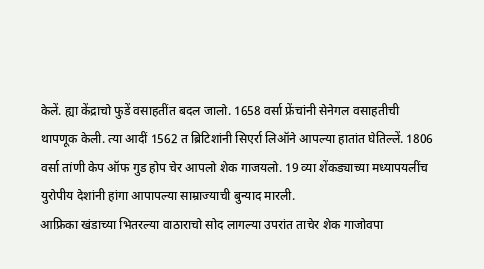केलें. ह्या केंद्राचो फुडें वसाहतींत बदल जालो. 1658 वर्सा फ्रेंचांनी सेनेगल वसाहतीची थापणूक केली. त्या आदीं 1562 त ब्रिटिशांनी सिएर्रा लिऑने आपल्या हातांत घेतिल्लें. 1806 वर्सा तांणी केप ऑफ गुड होप चेर आपलो शेक गाजयलो. 19 व्या शेंकड्याच्या मध्यापयलींच युरोपीय देशांनी हांगा आपापल्या साम्राज्याची बुन्याद मारली.
आफ्रिका खंडाच्या भितरल्या वाठाराचो सोद लागल्या उपरांत ताचेर शेक गाजोवपा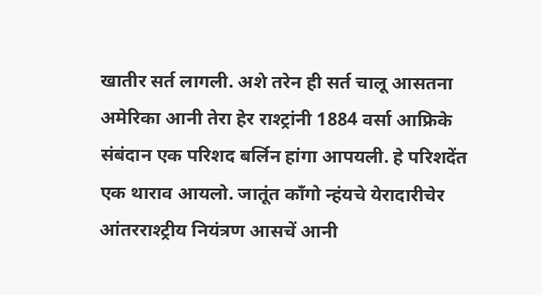खातीर सर्त लागली. अशे तरेन ही सर्त चालू आसतना अमेरिका आनी तेरा हेर राश्ट्रांनी 1884 वर्सा आफ्रिके संबंदान एक परिशद बर्लिन हांगा आपयली. हे परिशदेंत एक थाराव आयलो. जातूंत काँगो न्हंयचे येरादारीचेर आंतरराश्ट्रीय नियंत्रण आसचें आनी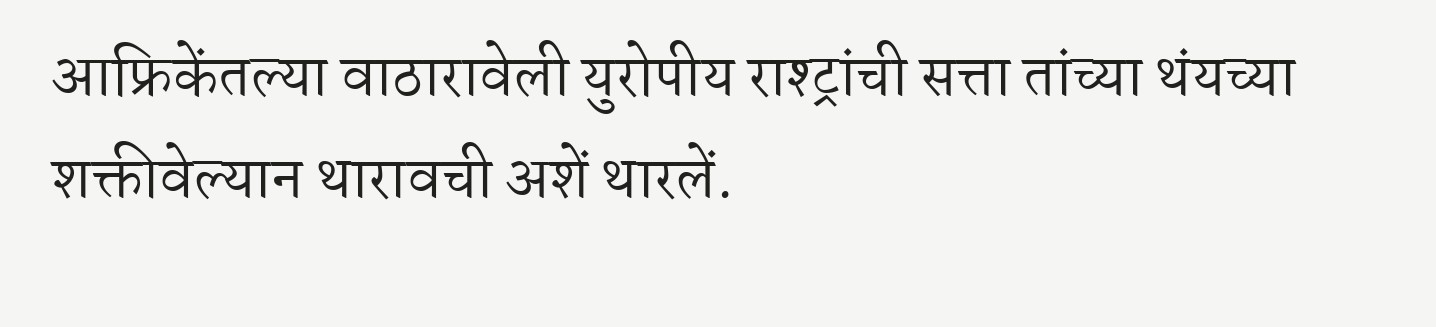आफ्रिकेंतल्या वाठारावेली युरोपीय राश्ट्रांची सत्ता तांच्या थंयच्या शक्तीवेल्यान थारावची अशें थारलें.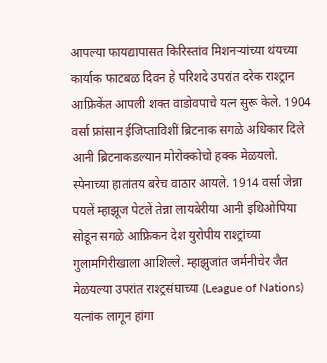आपल्या फायद्यापासत किरिस्तांव मिशनऱ्यांच्या थंयच्या कार्याक फाटबळ दिवन हे परिशदे उपरांत दरेक राश्ट्रान आफ्रिकेंत आपली शक्त वाडोवपाचे यत्न सुरू केले. 1904 वर्सा फ्रांसान ईजिप्ताविशीं ब्रिटनाक सगळे अधिकार दिले आनी ब्रिटनाकडल्यान मोरोक्कोचो हक्क मेळयलो. स्पेनाच्या हातांतय बरेच वाठार आयले. 1914 वर्सा जेन्ना पयलें म्हाझूज पेटलें तेन्ना लायबेरीया आनी इथिओपिया सोडून सगळे आफ्रिकन देश युरोपीय राश्ट्रांच्या गुलामगिरीखाला आशिल्ले. म्हाझुजांत जर्मनीचेर जैत मेळयल्या उपरांत राश्ट्रसंघाच्या (League of Nations) यत्नांक लागून हांगा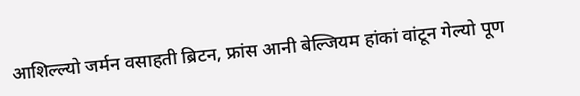आशिल्ल्यो जर्मन वसाहती ब्रिटन, फ्रांस आनी बेल्जियम हांकां वांटून गेल्यो पूण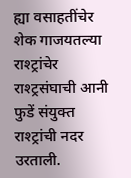ह्या वसाहतींचेर शेक गाजयतल्या राश्ट्रांचेर राश्ट्रसंघाची आनी फुडें संयुक्त राश्ट्रांची नदर उरताली.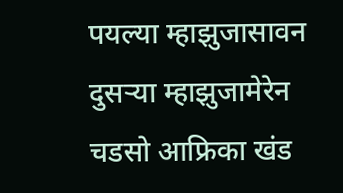पयल्या म्हाझुजासावन दुसऱ्या म्हाझुजामेरेन चडसो आफ्रिका खंड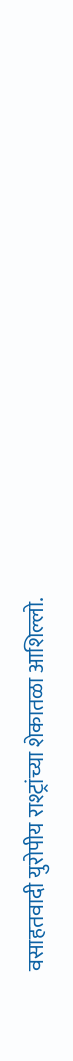वसाहतवादी युरोपीय राश्ट्रांच्या शेकातळा आशिल्लो.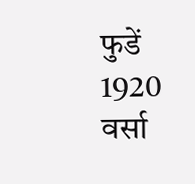फुडें 1920 वर्सा